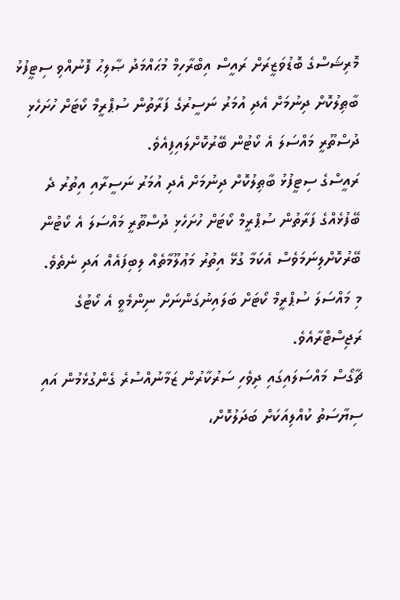މޮރިޝަސްގެ ބޮޑުވަޒީރަށް ރައީސް އިބްރާހިމް މުޙައްމަދު ޞާލިޙު ފޮނުއްވި ސިޓީފުޅު ބާޠިލުކޮށް ދިނުމަށް އެދި އުމަރު ނަސީރުގެ ފަރާތުން ސުޕްރީމް ކޯޓަށް ހުށަހެޅި ދުސްތޫރީ މައްސަލަ އެ ކޯޓުން ބޭރުކޮށްލައިފިއެވެ.
ރައީސްގެ ސިޓީފުޅު ބާޠިލުކޮށް ދިނުމަށް އެދި އުމަރު ނަސީރާއި އިތުރު ދެ ބޭފުޅެއްގެ ފަރާތުން ސުޕްރީމް ކޯޓަށް ހުށަހެޅި ދުސްތޫރީ މައްސަލަ އެ ކޯޓުން ބޭރުކޮށްލިނަމަވެސް އެކަމާ ގުޅޭ އިތުރު މަޢުލޫމާތެއް ލިބިފައެއް އަދި ނެތެވެ.
މި މައްސަލަ ސުޕްރީމް ކޯޓަށް ބަލައިނުގަންނަށް ނިންމެވީ އެ ކޯޓުގެ ރަޖިސްޓްރާއެވެ.
ޗާގޯސް މައްސަލައިގައި ދިވެހި ސަރުކާރުން ޒަމާނުއްސުރެ ގެންގުޅެމުން އައި ސިޔާސަތު ކުއްލިއަކަށް ބަދަލުކޮށް،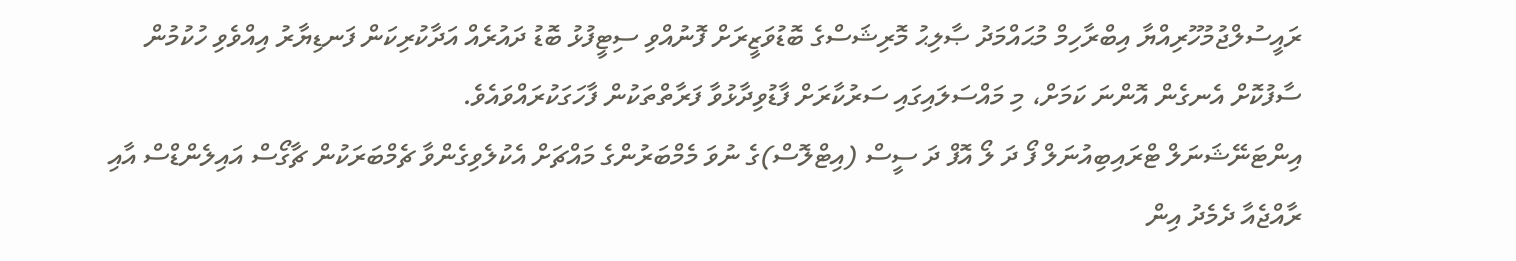ރައީސުލްޖުމުހޫރިއްޔާ އިބްރާހިމް މުޙައްމަދު ޞާލިޙު މޮރިޝަސްގެ ބޮޑުވަޒީރަށް ފޮނުއްވި ސިޓީފުޅު ބޮޑު ދައުރެއް އަދާކުރިކަން ފަނޑިޔާރު އިއްވެވި ހުކުމުން ސާފުކޮށް އެނގެން އޮންނަ ކަމަށް، މި މައްސަލައިގައި ސަރުކާރަށް ފާޑުވިދާޅުވާ ފަރާތްތަކުން ފާހަގަކުރައްވައެވެ.
އިންޓަނޭޝަނަލް ޓްރައިބިއުނަލް ފޯ ދަ ލޯ އޮފް ދަ ސީސް (އިޓްލޮސް)ގެ ނުވަ މެމްބަރުންގެ މައްޗަށް އެކުލެވިގެންވާ ޗެމްބަރަކުން ޗާގޯސް އައިލެންޑްސް އާއި ރާއްޖެއާ ދެމެދު އިން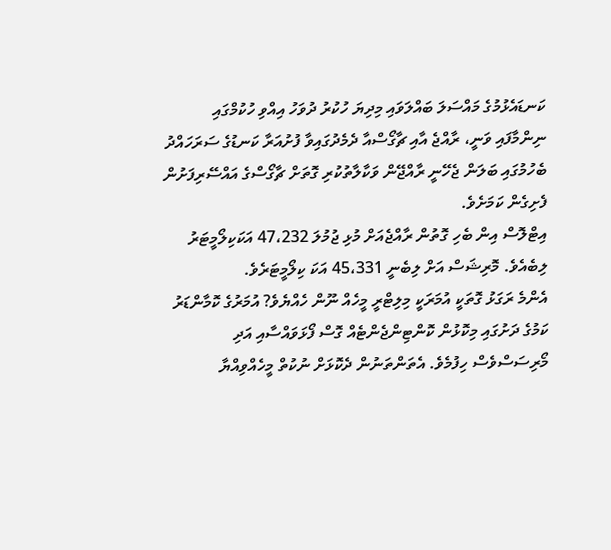ކަނޑައެޅުމުގެ މައްސަލަ ބައްލަވައި މިދިޔަ ހުކުރު ދުވަހު އިއްވި ހުކުމްގައި ނިންމާފައި ވަނީ، ރާއްޖެ އާއި ޗާގޯސްއާ ދެމެދުގައިވާ ފުށުއަރާ ކަނޑުގެ ސަރަހައްދު ބެހުމުގައި ބަލަން ޖެހޭނީ ރާއްޖޭން ވަކާލާތުކުރި ގޮތަށް ޗާގޯސްގެ އައްސޭރިފަށުން ފެށިގެން ކަމަށެވެ.
އިޓްލޮސް އިން ބެހި ގޮތުން ރާއްޖެއަށް މުޅި ޖުމުލަ 47،232 އަކަކިލޯމީޓަރު ލިބެއެވެ. މޮރިޝަސް އަށް ލިބެނީ 45،331 އަކަ ކިލޯމީޓަރެވެ.
އެންމެ ރަގަޅު ގޮތަކީ އުމަރަކީ މިލިޓްރީ މީހެއް ނޫން ހެއްޔެވެ? އުމަރުގެ ކޮމާންޑަރު ކަމުގެ ދަށުގައި މިކޮޅުން ކޮންޓިންޖެންޓެއް ގޮސް ފޯޅަވައްސާއި އަދި މޯރިސަސްވެސް ހިފުމެވެ. އެތަންތަނުން ދެކޮޅަށް ނުކުތް މީހެއްވިއްޔާ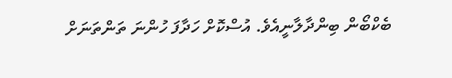ބެކްބޯން ބިންދާލާނީއެވެ. އުސްކޮށް ހަދާފަ ހުންނަ ތަންތަނަށް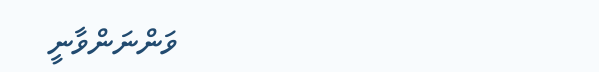ވަންނަންވާނީ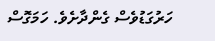ހަރުގަޑުވެސް ގެންދާށެވެ. ހަމަގޮސް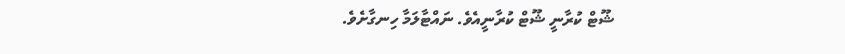ޝޫޓް ކުރާނީ ޝޫޓް ކުރާނީއެވެ. ނައްޓާލަމާ ހިނގާށެވެ.